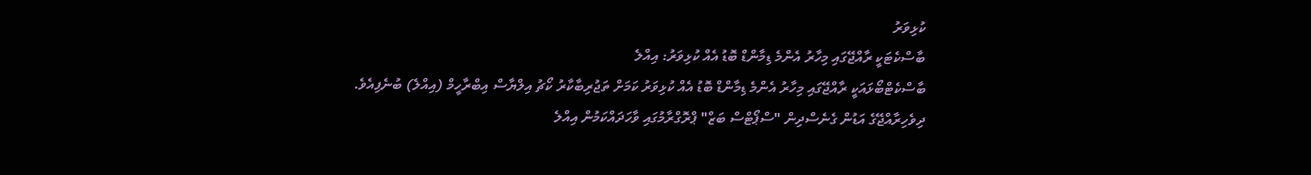ކުޅިވަރު
ބާސްކެޓަކީ ރާއްޖޭގައި މިހާރު އެންމެ ޑިމާންޑް ބޮޑު އެއް ކުޅިވަރު: އިއްލެ
ބާސްކެޓްބޯޅައަކީ ރާއްޖޭގައި މިހާރު އެންމެ ޑިމާންޑް ބޮޑު އެއް ކުޅިވަރު ކަމަށް ތަޖުރިބާކާރު ކޯޗު އިލްޔާސް އިބްރާހީމް (އިއްލެ) ބުނެފިއެވެ.
ދިވެހިރާއްޖޭގެ އަޑުން ގެނެސްދިން "ސްޕޯޓްސް ބަޒް" ޕްރޮގްރާމުގައި ވާހަދައްކަމުން އިއްލެ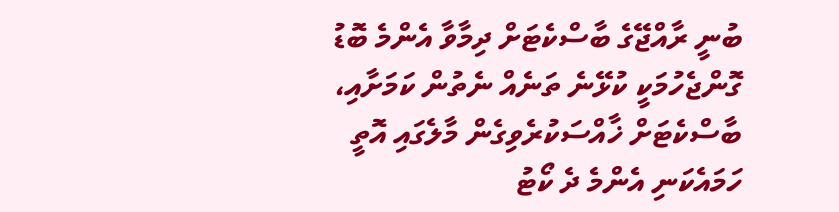ބުނީ ރާއްޖޭގެ ބާސްކެޓަށް ދިމާވާ އެންމެ ބޮޑު ގޮންޖެހުމަކީ ކުޅޭނެ ތަނެއް ނެތުން ކަމަށާއި، ބާސްކެޓަށް ޚާއްސަކުރެވިގެން މާލެގައި އޮތީ ހަމައެކަނި އެންމެ ދެ ކޯޓު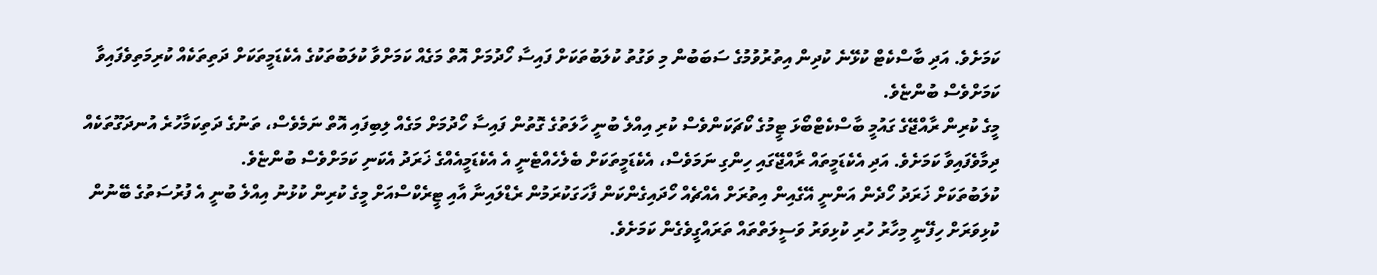ކަމަށެވެ. އަދި ބާސްކެޓް ކުޅޭނެ ކުދިން އިތުރުވުމުގެ ސަބަބުން މި ވަގުތު ކުލަބުތަކަށް ފައިސާ ހޯދުމަށް އޮތް މަގެއް ކަމަށްވާ ކުލަބުތަކުގެ އެކެޑަމީތަކަށް ދަތިތަކެއް ކުރިމަތިވެފައިވާ ކަމަށްވެސް ބުންޏެވެ.
މީގެ ކުރިން ރާއްޖޭގެ ގައުމީ ބާސްކެޓްބޯޅަ ޓީމުގެ ކޯޗަކަންވެސް ކުރި އިއްލެ ބުނީ ހާލަތުގެ ގޮތުން ފައިސާ ހޯދުމަށް މަގެއް ލިބިފައި އޮތް ނަމެވެސް، ތަނުގެ ދަތިކަމާހުރެ އުނދަގޫތަކެއް ދިމާވެފައިވާ ކަމަށެވެ. އަދި އެކެޑަމީތައް ރާއްޖޭގައި ހިންގި ނަމަވެސް، އެކެޑަމީތަކަށް ބެލެހެއްޓެނީ އެ އެކެޑަމީއެއްގެ ޚަރަދު އެކަނި ކަމަށްވެސް ބުންޏެވެ.
ކުލަބުތަކަށް ޚަރަދު ހޯދެން އަންނީ އޭގެއިން އިތުރަށް އެއްޗެއް ހޯދައިގެންކަން ފާހަގަކުރަމުން ރެޑްލައިނާ އާއި ޓީރެކްސްއަށް މީގެ ކުރިން ކުޅުނު އިއްލެ ބުނީ އެ ފުރުސަތުގެ ބޭނުން ކުޅިވަރަށް ހިފޭނީ މިހާރު ހުރި ކުޅިވަރު ވަސީލަތްތައް ތަރައްގީވެގެން ކަމަށެވެ.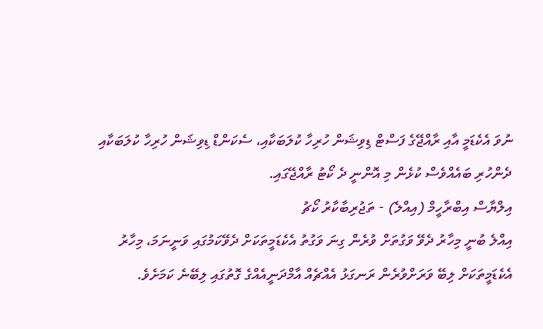ނުވަ އެކެޑަމީ އާއި ރާއްޖޭގެ ފަސްޓް ޑިވިޝަން ހުރިހާ ކުލަބަކާއި، ސެކަންޑް ޑިވިޝަން ހުރިހާ ކުލަބަކާއި ދެންހުރި ބައެއްވެސް ކުޅެން މި އޮންނީ ދެ ކޯޓު ރާއްޖޭގައި.
އިލްޔާސް އިބްރާހީމް (އިއްލެ) - ތަޖުރިބާކާރު ކޯޗު
އިއްލެ ބުނީ މިހާރު ދެވޭ ވަގުތަށް ވުރެން ގިނަ ވަގުތު އެކެޑަމީތަކަށް ދެވޭކަމުގައި ވަނީނަމަ، މިހާރު އެކެޑަމީތަކަށް ލިބޭ ވަރަށްވުރެން ރަނގަޅު އެއްޗެއް އާމްދަނީއެއްގެ ގޮތުގައި ލިބޭނެ ކަމަށެވެ.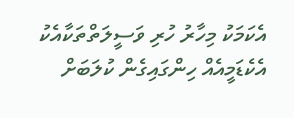އެކަމަކު މިހާރު ހުރި ވަސީލަތްތަކާއެކު އެކެޑަމީއެއް ހިންގައިގެން ކުލަބަށް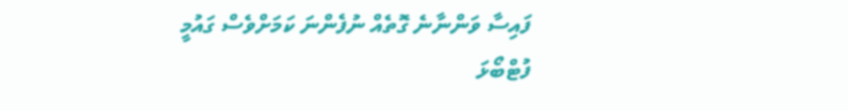ފައިސާ ވަންނާނެ ގޮތެއް ނުފެންނަ ކަމަށްވެސް ގައުމީ ފުޓްބޯޅަ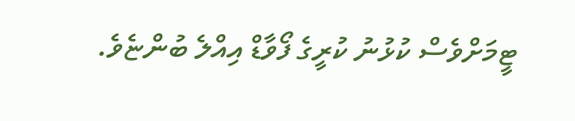ޓީމަށްވެސް ކުޅުނު ކުރީގެ ފޯވާޑް އިއްލެ ބުންޏެވެ.